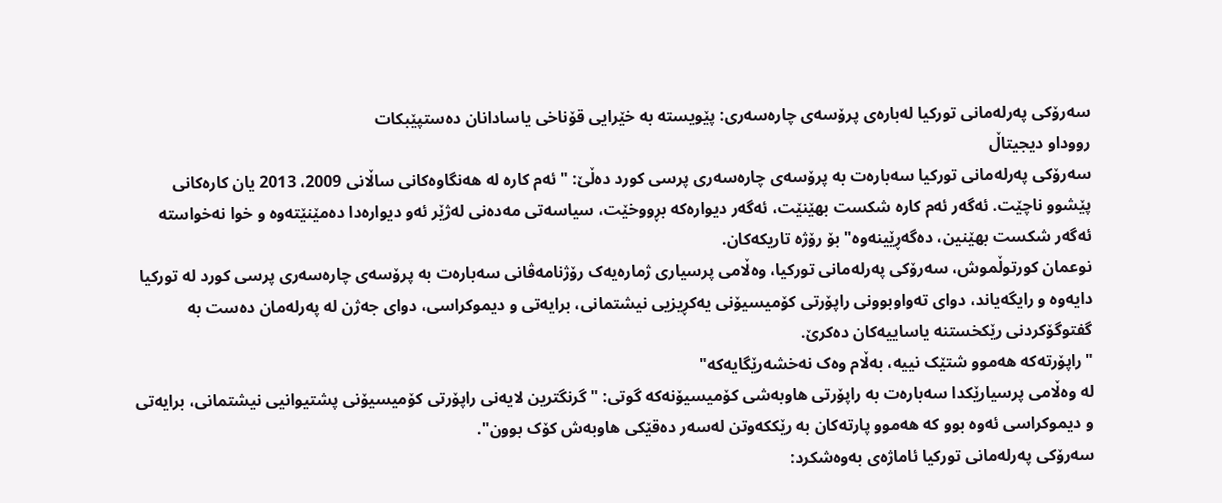سەرۆکی پەرلەمانی تورکیا لەبارەی پرۆسەی چارەسەری: پێویستە بە خێرایی قۆناخی یاسادانان دەستپێبکات
رووداو دیجیتاڵ
سەرۆکی پەرلەمانی تورکیا سەبارەت بە پرۆسەی چارەسەری پرسی کورد دەڵێ: "ئەم کارە لە هەنگاوەکانی ساڵانی 2009، 2013 یان کارەکانی پێشوو ناچێت. ئەگەر ئەم کارە شکست بهێنێت، ئەگەر دیوارەکە بڕووخێت، سیاسەتی مەدەنی لەژێر ئەو دیوارەدا دەمێنێتەوە و خوا نەخواستە ئەگەر شکست بهێنین، دەگەڕێینەوە" بۆ رۆژە تاریکەکان.
نوعمان کورتوڵموش، سەرۆکی پەرلەمانی تورکیا، وەڵامی پرسیاری ژمارەیەک رۆژنامەڤانی سەبارەت بە پرۆسەی چارەسەری پرسی کورد لە تورکیا دایەوە و رایگەیاند، دوای تەواوبوونی راپۆرتی کۆمیسیۆنی یەکڕیزیی نیشتمانی، برایەتی و دیموکراسی، دوای جەژن لە پەرلەمان دەست بە گفتوگۆکردنی رێکخستنە یاساییەکان دەکرێ.
"راپۆرتەکە هەموو شتێک نییە، بەڵام وەک نەخشەرێگایەکە"
لە وەڵامی پرسیارێکدا سەبارەت بە راپۆرتی هاوبەشی کۆمیسیۆنەکە گوتی: "گرنگترین لایەنی راپۆرتی کۆمیسیۆنی پشتیوانیی نیشتمانی، برایەتی و دیموکراسی ئەوە بوو کە هەموو پارتەکان بە رێککەوتن لەسەر دەقێکی هاوبەش کۆک بوون".
سەرۆکی پەرلەمانی تورکیا ئاماژەی بەوەشکرد: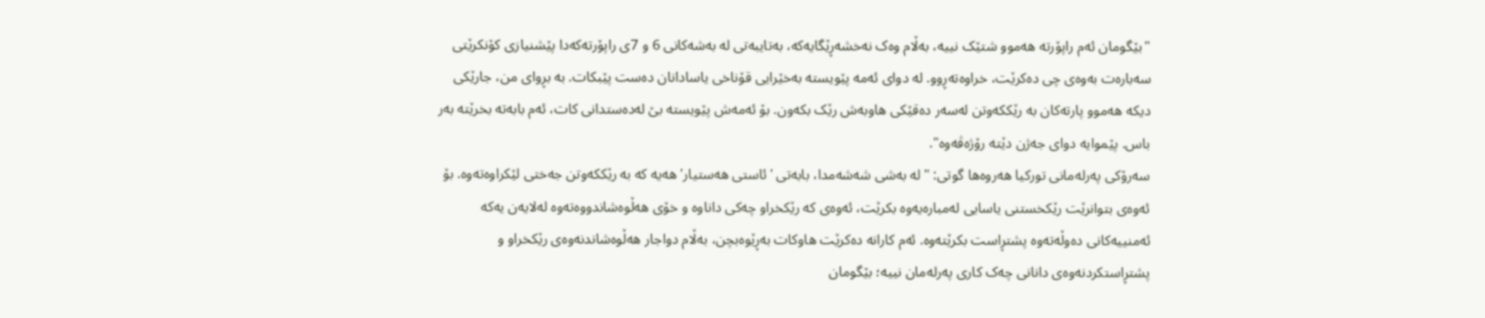"بێگومان ئەم راپۆرتە هەموو شتێک نییە، بەڵام وەک نەخشەڕێگایەکە، بەتایبەتی لە بەشەکانی 6 و 7ی راپۆرتەکەدا پێشنیازی کۆنکرێتی سەبارەت بەوەی چی دەکرێت، خراوەتەڕوو. لە دوای ئەمە پێویستە بەخێرایی قۆناخی یاسادانان دەست پێبکات. بە بڕوای من، جارێکی دیکە هەموو پارتەکان بە رێککەوتن لەسەر دەقێکی هاوبەش رێک بکەون. بۆ ئەمەش پێویستە بێ لەدەستدانی کات، ئەم بابەتە بخرێتە بەر باس. پێموایە دوای جەژن دێتە رۆژەڤەوە".
سەرۆکی پەرلەمانی تورکیا هەروەها گوتی: "لە بەشی شەشەمدا، بابەتی 'ئاستی هەستیار' هەیە کە بە رێککەوتن جەختی لێکراوەتەوە. بۆ ئەوەی بتوانرێت رێکخستنی یاسایی لەمبارەیەوە بکرێت، ئەوەی کە رێکخراو چەکی داناوە و خۆی هەڵوەشاندووەتەوە لەلایەن یەکە ئەمنییەکانی دەوڵەتەوە پشتڕاست بکرێتەوە. ئەم کارانە دەکرێت هاوکات بەڕێوەبچن، بەڵام دواجار هەڵوەشاندنەوەی رێکخراو و پشتڕاستکردنەوەی دانانی چەک کاری پەرلەمان نییە؛ بێگومان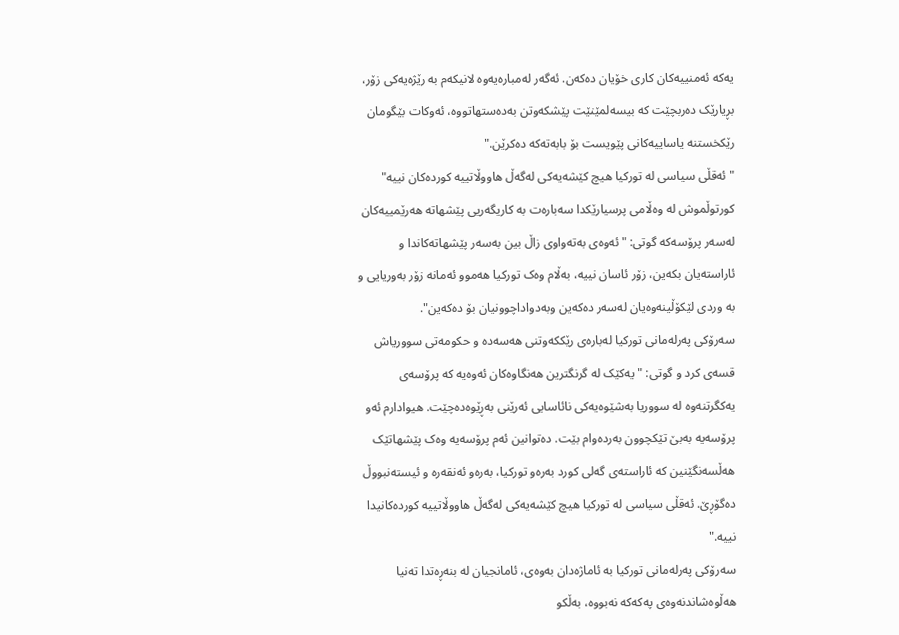یەکە ئەمنییەکان کاری خۆیان دەکەن. ئەگەر لەمبارەیەوە لانیکەم بە رێژەیەکی زۆر، بڕیارێک دەربچێت کە بیسەلمێنێت پێشکەوتن بەدەستهاتووە، ئەوکات بێگومان رێکخستنە یاساییەکانی پێویست بۆ بابەتەکە دەکرێن."
"ئەقڵی سیاسی لە تورکیا هیچ کێشەیەکی لەگەڵ هاووڵاتییە کوردەکان نییە"
کورتوڵموش لە وەڵامی پرسیارێکدا سەبارەت بە کاریگەریی پێشهاتە هەرێمییەکان لەسەر پرۆسەکە گوتی: "ئەوەی بەتەواوی زاڵ بین بەسەر پێشهاتەکاندا و ئاراستەیان بکەین، زۆر ئاسان نییە، بەڵام وەک تورکیا هەموو ئەمانە زۆر بەوریایی و بە وردی لێکۆڵینەوەیان لەسەر دەکەین وبەدواداچوونیان بۆ دەکەین".
سەرۆکی پەرلەمانی تورکیا لەبارەی رێککەوتنی هەسەدە و حکومەتی سووریاش قسەی کرد و گوتی: "یەکێک لە گرنگترین هەنگاوەکان ئەوەیە کە پرۆسەی یەکگرتنەوە لە سووریا بەشێوەیەکی نائاسایی ئەرێنی بەڕێوەدەچێت. هیوادارم ئەو پرۆسەیە بەبێ تێکچوون بەردەوام بێت. دەتوانین ئەم پرۆسەیە وەک پێشهاتێک هەڵسەنگێنین کە ئاراستەی گەلی کورد بەرەو تورکیا، بەرەو ئەنقەرە و ئیستەنبووڵ دەگۆڕێ. ئەقڵی سیاسی لە تورکیا هیچ کێشەیەکی لەگەڵ هاووڵاتییە کوردەکانیدا نییە."
سەرۆکی پەرلەمانی تورکیا بە ئاماژەدان بەوەی، ئامانجیان لە بنەڕەتدا تەنیا هەڵوەشاندنەوەی پەکەکە نەبووە، بەڵکو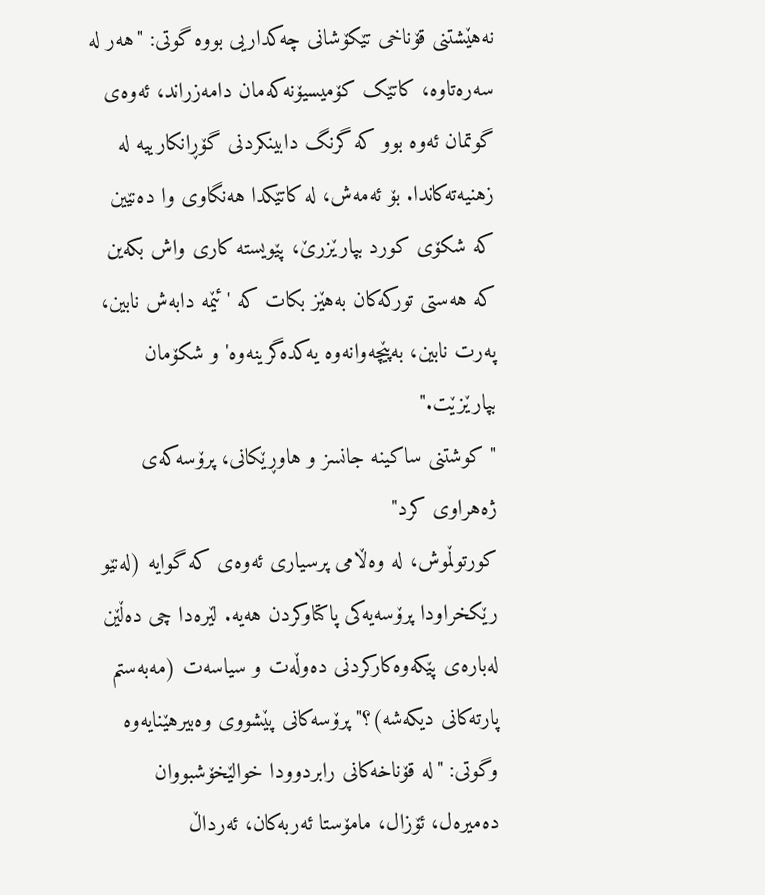نەهێشتنی قۆناخی تێکۆشانی چەکداریی بووە گوتی: "هەر لە سەرەتاوە، کاتێک کۆمیسیۆنەکەمان دامەزراند، ئەوەی گوتمان ئەوە بوو کە گرنگ دابینکردنی گۆڕانکارییە لە زهنیەتەکاندا. بۆ ئەمەش، لە کاتێکدا هەنگاوی وا دەنێین کە شکۆی کورد بپارێزرێ، پێویستە کاری واش بکەین کە هەستی تورکەکان بەهێز بکات کە 'ئێمە دابەش نابین، پەرت نابین، بەپێچەوانەوە یەکدەگرینەوە' و شکۆمان بپارێزێت."
" کوشتنی ساکینە جانسز و هاوڕێکانی، پرۆسەکەی ژەهراوی کرد"
کورتوڵموش، لە وەڵامی پرسیاری ئەوەی کە گوایە (لەنێو رێکخراودا پرۆسەیەکی پاکتاوکردن هەیە. لێرەدا چی دەڵێن لەبارەی پێکەوەکارکردنی دەوڵەت و سیاسەت (مەبەستم پارتەکانی دیکەشە)؟" پرۆسەکانی پێشووی وەبیرهێنایەوە وگوتی: "لە قۆناخەکانی رابردوودا خوالێخۆشبووان دەمیرەل، ئۆزال، مامۆستا ئەربەکان، ئەرداڵ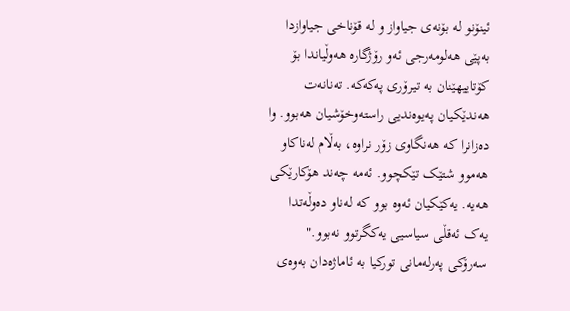ئینۆنو لە بۆنەی جیاواز و لە قۆناخی جیاوازدا بەپێی هەلومەرجی ئەو رۆژگارە هەوڵیاندا بۆ کۆتاییهێنان بە تیرۆری پەکەکە. تەنانەت هەندێکیان پەیوەندیی راستەوخۆشیان هەبوو. وا دەزانرا کە هەنگاوی زۆر نراوە، بەڵام لەناکاو هەموو شتێک تێکچوو. ئەمە چەند هۆکارێکی هەیە. یەکێکیان ئەوە بوو کە لەناو دەوڵەتدا یەک ئەقڵی سیاسیی یەکگرتوو نەبوو."
سەرۆکی پەرلەمانی تورکیا بە ئاماژەدان بەوەی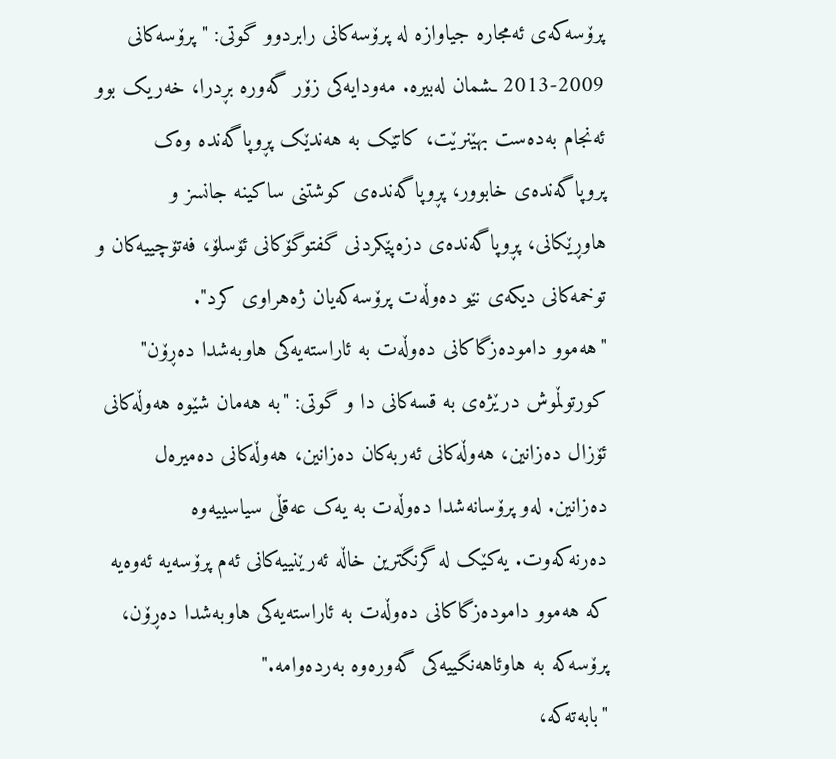پرۆسەکەی ئەمجارە جیاوازە لە پرۆسەکانی رابردوو گوتی: "پرۆسەکانی 2009-2013 ـشمان لەبیرە. مەودایەکی زۆر گەورە بڕدرا، خەریک بوو ئەنجام بەدەست بهێنرێت، کاتێک بە هەندێک پڕوپاگەندە وەک پروپاگەندەی خابوور، پڕوپاگەندەی کوشتنی ساکینە جانسز و هاوڕێکانی، پڕوپاگەندەی دزەپێکردنی گفتوگۆکانی ئۆسلۆ، فەتۆچییەکان و توخمەکانی دیکەی نێو دەوڵەت پرۆسەکەیان ژەهراوی کرد".
"هەموو دامودەزگاکانی دەوڵەت بە ئاراستەیەکی هاوبەشدا دەڕۆن"
کورتوڵموش درێژەی بە قسەکانی دا و گوتی: "بە هەمان شێوە هەوڵەکانی ئۆزال دەزانین، هەوڵەکانی ئەربەکان دەزانین، هەوڵەکانی دەمیرەل دەزانین. لەو پرۆسانەشدا دەوڵەت بە یەک عەقڵی سیاسییەوە دەرنەکەوت. یەکێک لە گرنگترین خاڵە ئەرێنییەکانی ئەم پرۆسەیە ئەوەیە کە هەموو دامودەزگاکانی دەوڵەت بە ئاراستەیەکی هاوبەشدا دەڕۆن، پرۆسەکە بە هاوئاهەنگییەکی گەورەوە بەردەوامە."
"بابەتەکە،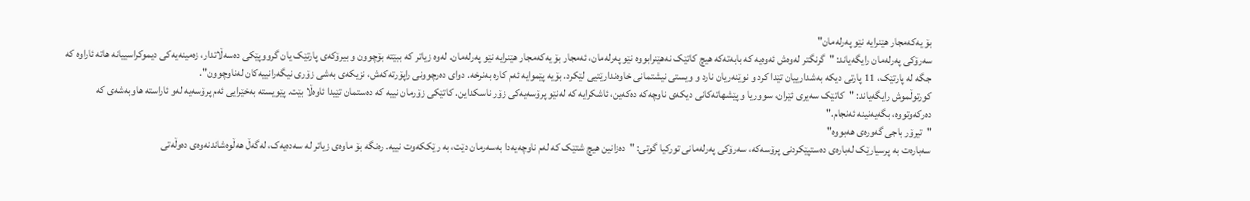بۆ یەکەمجار هێنرایە نێو پەرلەمان"
سەرۆکی پەرلەمان رایگەیاند: "گرنگتر لەوەش ئەوەیە کە بابەتەکە هیچ کاتێک نەهێنرابووە نێو پەرلەمان، ئەمجار بۆ یەکەمجار هێنرایە نێو پەرلەمان. لەوە زیاتر کە ببێتە بۆچوون و بیرۆکەی پارتێک یان گرووپێکی دەسەڵاتدار، زەمینەیەکی دیموکراسییانە هاتە ئاراوە کە جگە لە پارتێک، 11 پارتی دیکە بەشدارییان تێدا کرد و نوێنەریان نارد و ویستی نیشتمانی خاوەندارێتیی لێکرد. بۆیە پێموایە ئەم کارە بەنرخە. دوای دەرچوونی راپۆرتەکەش، نزیکەی بەشی زۆری نیگەرانییەکان لەناوچوون".
کورتوڵموش رایگەیاند: "کاتێک سەیری ئێران، سووریا و پێشهاتەکانی دیکەی ناوچەکە دەکەین، ئاشکرایە کە لەنێو پرۆسەیەکی زۆر ناسکداین. کاتێکی زۆرمان نییە کە دەستمان تێیدا ئاوەڵا بێت. پێویستە بەخێرایی ئەم پرۆسەیە لەو ئاراستە هاوبەشەی کە دەرکەوتووە، بگەیەنینە ئەنجام."
"تیرۆر باجی گەورەی هەبووە"
سەبارەت بە پرسیارێک لەبارەی دەستپێکردنی پرۆسەکە، سەرۆکی پەرلەمانی تورکیا گوتی: "دەزانین هیچ شتێک کە لەم ناوچەیەدا بەسەرمان دێت، بە رێککەوت نییە. رەنگە بۆ ماوەی زیاتر لە سەدەیەک، لەگەڵ هەڵوەشاندنەوەی دەوڵەتی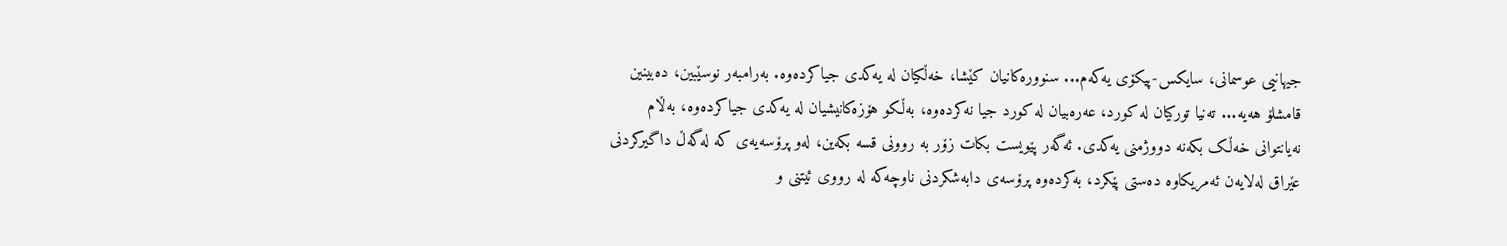جیهانیی عوسمانی، سایکس-پیکۆی یەکەم... سنوورەکانیان کێشا، خەڵکیان لە یەکدی جیاکردەوە. بەرامبەر نوسێبین، دەبینین قامشلۆ هەیە... تەنیا تورکیان لە کورد، عەرەبیان لە کورد جیا نەکردەوە، بەڵكو هۆزەکانیشیان لە یەکدی جیاکردەوە، بەڵام نەیانتوانی خەڵک بکەنە دووژمنی یەکدی. ئەگەر پێویست بکات زۆر بە روونی قسە بکەین، لەو پرۆسەیەی کە لەگەڵ داگیرکردنی عێراق لەلایەن ئەمریکاوە دەستی پێکرد، بەکردەوە پرۆسەی دابەشکردنی ناوچەکە لە رووی ئیتنی و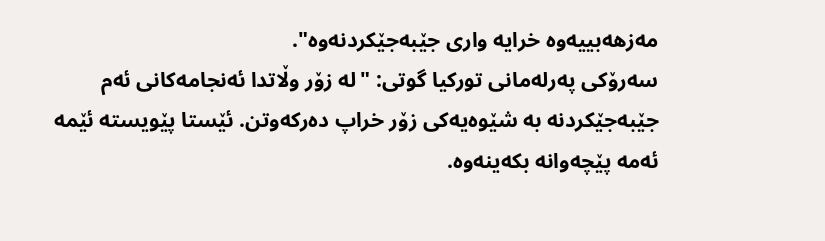مەزهەبییەوە خرایە واری جێبەجێکردنەوە".
سەرۆکی پەرلەمانی تورکیا گوتی: "لە زۆر وڵاتدا ئەنجامەکانی ئەم جێبەجێکردنە بە شێوەیەکی زۆر خراپ دەرکەوتن. ئێستا پێویستە ئێمە ئەمە پێچەوانە بکەینەوە.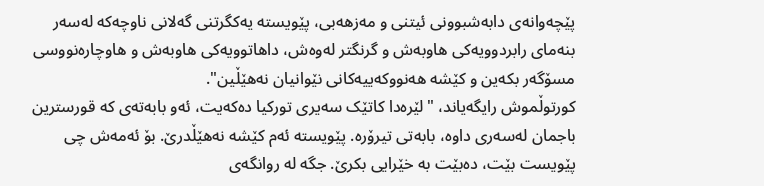پێچەوانەی دابەشبوونی ئیتنی و مەزهەبی، پێویستە یەکگرتنی گەلانی ناوچەکە لەسەر بنەمای رابردوویەکی هاوبەش و گرنگتر لەوەش، داهاتوویەکی هاوبەش و هاوچارەنووسی مسۆگەر بکەین و کێشە هەنووکەییەکانی نێوانیان نەهێڵین".
کورتوڵموش رایگەیاند، "لێرەدا کاتێک سەیری تورکیا دەکەیت، ئەو بابەتەی کە قورسترین باجمان لەسەری داوە، بابەتی تیرۆرە. پێویستە ئەم کێشە نەهێڵدرێ. بۆ ئەمەش چی پێویست بێت، دەبێت بە خێرایی بکرێ. جگە لە روانگەی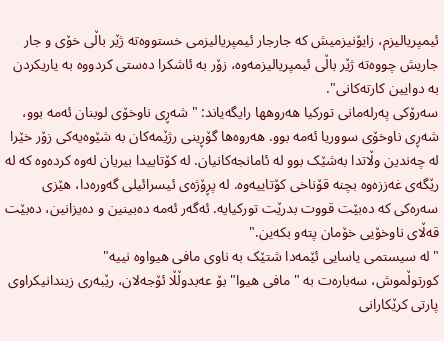ئیمپریالیزم، زایۆنیزمیش کە جارجار ئیمپریالیزمی خستووەتە ژێر باڵی خۆی و جار جاریش چووەتە ژێر باڵی ئیمپریالیزمەوە، زۆر بە ئاشکرا دەستی کردووە بە یاریکردن بە دوایین کارتەکانی".
سەرۆکی پەرلەمانی تورکیا هەروهها رایگەیاند: " شەڕی ناوخۆی لوبنان ئەمە بوو، شەڕی ناوخۆی سووریا ئەمە بوو. هەروەها گۆڕینی رژێمەکان بە شێوەیەکی زۆر خێرا لە چەندین وڵاتدا بەشێک بوو لە ئامانجەکانیان. لە کۆتاییدا بیریان لەوە کردەوە کە لە رێگەی غەززەوە بچنە قۆناخی کۆتاییەوە. لە پڕۆژەی ئیسرائیلی گەورەدا، هێزی سەرەکی کە دەبێت قووت بدرێت تورکیایە. ئەگەر ئەمە دەبینین و دەیزانین، دەبێت قەڵای ناوخۆیی خۆمان پتەو بکەین."
"لە سیستمی یاسایی ئێمەدا شتێک بە ناوی مافی هیواوە نییە"
کورتوڵموش، سەبارەت بە "مافی هیوا" بۆ عەبدوڵڵا ئۆجەلان، رێبەری زیندانیکراوی پارتی کرێکارانی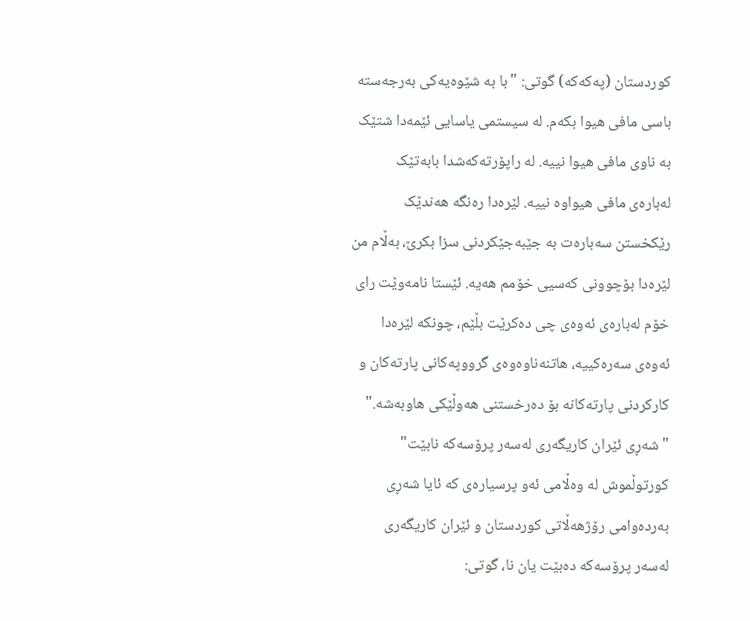کوردستان (پەکەکە) گوتی: "با بە شێوەیەکی بەرجەستە باسی مافی هیوا بکەم. لە سیستمی یاسایی ئێمەدا شتێک بە ناوی مافی هیوا نییە. لە راپۆرتەکەشدا بابەتێک لەبارەی مافی هیواوە نییە. لێرەدا رەنگە هەندێک رێکخستن سەبارەت بە جێبەجێکردنی سزا بکرێ، بەڵام من لێرەدا بۆچوونی کەسیی خۆمم هەیە. ئێستا نامەوێت رای خۆم لەبارەی ئەوەی چی دەکرێت بڵێم، چونکە لێرەدا ئەوەی سەرەکییە، هاتنەناوەوەی گرووپەکانی پارتەکان و کارکردنی پارتەکانە بۆ دەرخستنی هەوڵێکی هاوبەشە."
"شەڕی ئێران کاریگەری لەسەر پرۆسەکە نابێت"
کورتوڵموش لە وەڵامی ئەو پرسیارەی کە ئایا شەڕی بەردەوامی رۆژهەڵاتی کوردستان و ئێران کاریگەری لەسەر پرۆسەکە دەبێت یان نا، گوتی: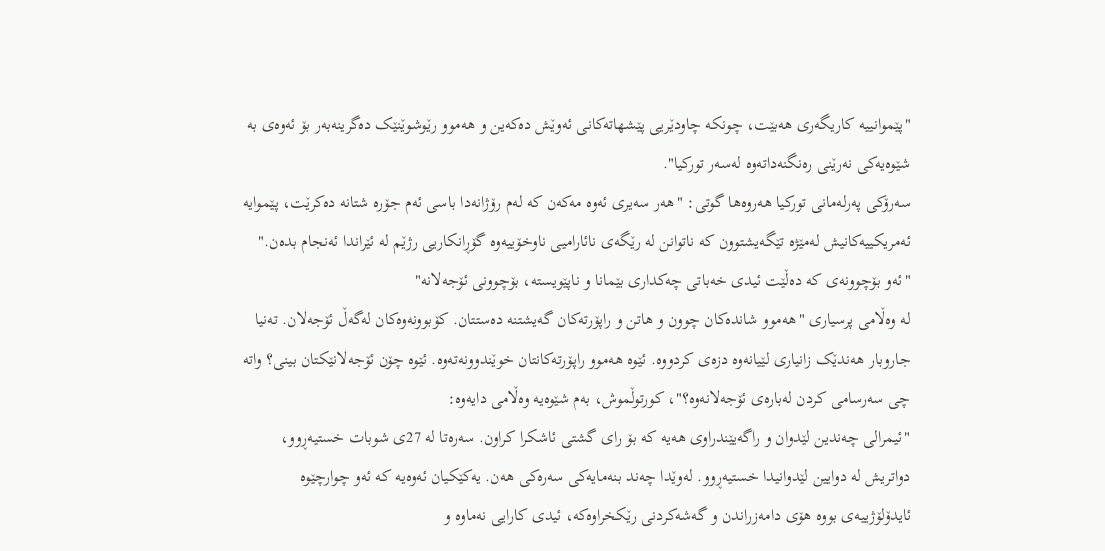"پێموانییە کاریگەری هەبێت، چونکە چاودێریی پێشهاتەکانی ئەوێش دەکەین و هەموو رێوشوێنێک دەگرینەبەر بۆ ئەوەی بە شێوەیەکی نەرێنی رەنگنەداتەوە لەسەر تورکیا".
سەرۆکی پەرلەمانی تورکیا هەروەها گوتی: "هەر سەیری ئەوە مەکەن کە لەم رۆژانەدا باسی ئەم جۆرە شتانە دەکرێت، پێموایە ئەمریکییەکانیش لەمێژە تێگەیشتوون کە ناتوانن لە رێگەی نائارامیی ناوخۆییەوە گۆڕانکاریی رژێم لە ئێراندا ئەنجام بدەن."
"ئەو بۆچوونەی کە دەڵێت ئیدی خەباتی چەکداری بێمانا و ناپێویستە، بۆچوونی ئۆجەلانە"
لە وەڵامی پرسیاری "هەموو شاندەکان چوون و هاتن و راپۆرتەکان گەیشتنە دەستتان. کۆبوونەوەکان لەگەڵ ئۆجەلان. تەنیا جاروبار هەندێک زانیاری لێیانەوە دزەی کردووە. ئێوە هەموو راپۆرتەکانتان خوێندوونەتەوە. ئێوە چۆن ئۆجەلانێکتان بینی؟ واتە چی سەرسامی کردن لەبارەی ئۆجەلانەوە؟"، کورتوڵموش، بەم شێوەیە وەڵامی دایەوە:
"ئیمرالی چەندین لێدوان و راگەیێندراوی هەیە کە بۆ رای گشتی ئاشکرا کراون. سەرەتا لە 27ی شوبات خستیەڕوو، دواتریش لە دوایین لێدوانیدا خستیەڕوو. لەوێدا چەند بنەمایەکی سەرەکی هەن. یەکێکیان ئەوەیە کە ئەو چوارچێوە ئایدۆلۆژییەی بووە هۆی دامەزراندن و گەشەکردنی رێکخراوەکە، ئیدی کارایی نەماوە و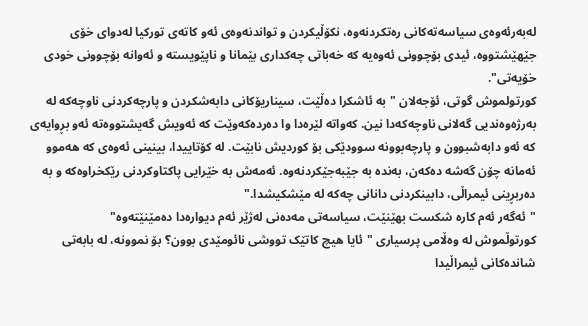لەبەرئەوەی سیاسەتەکانی رەتکردنەوە، نکۆڵیکردن و تواندنەوەی ئەو کاتەی تورکیا لەدوای خۆی جێهێشتووە، ئیدی بۆچوونی ئەوەیە کە خەباتی چەکداری بێمانا و ناپێویستە و ئەوانە بۆچوونی خودی خۆیەتی".
کورتولموش گوتی، ئۆجەلان "بە ئاشکرا دەڵێت، سیناریۆکانی دابەشکردن و پارچەکردنی ناوچەکە لە بەرژەوەندیی گەلانی ناوچەکەدا نین. کەواتە لێرەدا وا دەردەکەوێت کە ئەویش گەیشتووەتە ئەو بڕوایەی کە ئەو دابەشبوون و پارچەبوونە سوودێکی بۆ کوردیش نابێت. لە کۆتاییدا، بینینی ئەوەی کە هەموو ئەمانە چۆن گەشە دەکەن، بەندە بە جێبەجێکردنەوە. ئەمەش بە خێرایی پاکتاوکردنی رێکخراوەکە و بە دەربڕینی ئیمراڵی، دابینکردنی دانانی چەکە لە مێشکیشدا."
"ئەگەر ئەم کارە شکست بهێنێت، سیاسەتی مەدەنی لەژێر ئەم دیوارەدا دەمێنێتەوە"
کورتوڵموش لە وەڵامی پرسیاری "ئایا هیچ کاتێک تووشی نائومێدی بوون؟ بۆ نموونە، لە بابەتی شاندەکانی ئیمراڵیدا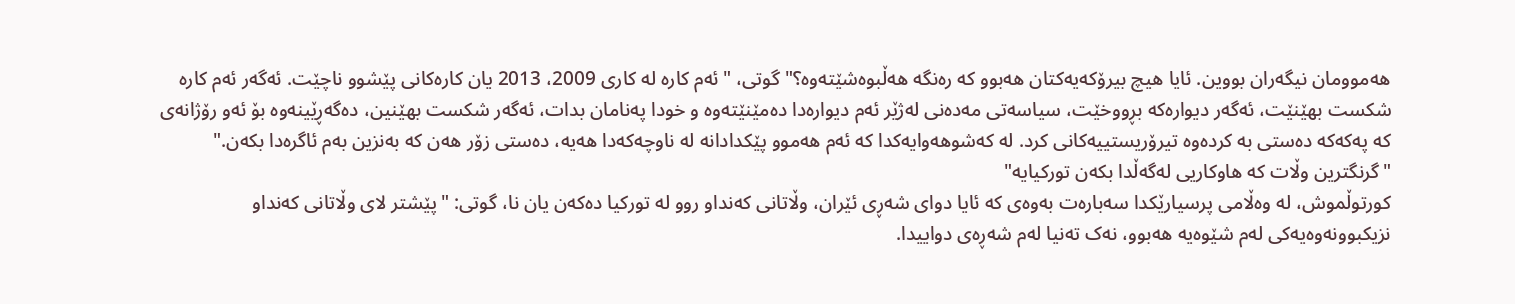هەموومان نیگەران بووین. ئایا هیچ بیرۆکەیەکتان هەبوو کە رەنگە هەڵبوەشێتەوە؟" گوتی، "ئەم کارە لە کاری 2009، 2013 یان کارەکانی پێشوو ناچێت. ئەگەر ئەم کارە شکست بهێنێت، ئەگەر دیوارەکە بڕووخێت، سیاسەتی مەدەنی لەژێر ئەم دیوارەدا دەمێنێتەوە و خودا پەنامان بدات، ئەگەر شکست بهێنین، دەگەڕێینەوە بۆ ئەو رۆژانەی کە پەکەکە دەستی بە کردەوە تیرۆریستییەکانی کرد. لە کەشوهەوایەکدا کە ئەم هەموو پێکدادانە لە ناوچەکەدا هەیە، دەستی زۆر هەن کە بەنزین بەم ئاگرەدا بکەن."
"گرنگترین وڵات کە هاوکاریی لەگەڵدا بکەن تورکیایە"
کورتوڵموش، لە وەڵامی پرسیارێکدا سەبارەت بەوەی کە ئایا دوای شەڕی ئێران، وڵاتانی کەنداو روو لە تورکیا دەکەن یان نا، گوتی: "پێشتر لای وڵاتانی کەنداو نزیکبوونەوەیەکی لەم شێوەیە هەبوو، نەک تەنیا لەم شەڕەی دواییدا.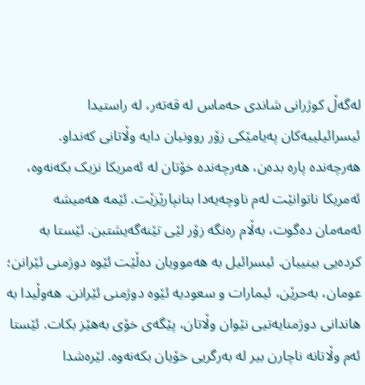لەگەڵ کوژرانی شاندی حەماس لە قەتەر، لە راستیدا ئیسرائیلییەکان پەیامێکی زۆر روونیان دایە وڵاتانی کەنداو. هەرچەندە پارە بدەن، هەرچەندە خۆتان لە ئەمریکا نزیک بکەنەوە، ئەمریکا ناتوانێت لەم ناوچەیەدا بتانپارێزێت. ئێمە هەمیشە ئەمەمان دەگوت، بەڵام رەنگە زۆر لێی تێنەگەیشتبن. ئێستا بە کردەیی بینییان. ئیسرائیل بە هەموویان دەڵێت ئێوە دوژمنی ئێرانن؛ عومان، بەحرێن، ئیمارات و سعودیە ئێوە دوژمنی ئێرانن. هەوڵیدا بە هاندانی دوژمنایەتیی نێوان وڵاتان، پێگەی خۆی بەهێز بکات. ئێستا ئەم وڵاتانە ناچارن بیر لە بەرگریی خۆیان بکەنەوە. لێرەشدا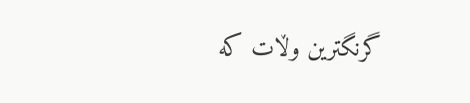گرنگترین وڵات کە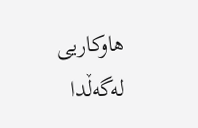هاوکاریی لەگەڵدا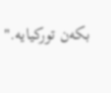بکەن تورکیایە."